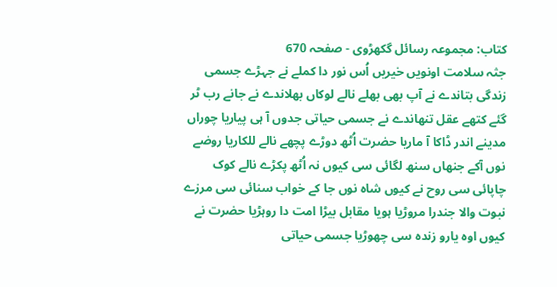کتاب: مجموعہ رسائل گکھڑوی - صفحہ 670
جثہ سلامت اونویں خیریں اُس نور دا کملے نے جہڑے جسمی زندگی بتاندے نے آپ بھی بھلے نالے لوکاں بھلاندے نے جانے رب ٹر گئے کتھے عقل تنھاندے نے جسمی حیاتی جدوں آ ہی پیاریا چوراں مدینے اندر ڈاکا آ ماریا حضرت اُٹھ دوڑے پچھے نالے للکاریا روضے نوں آکے جنھاں سنھ لگائی سی کیوں نہ اُٹھ پکڑے نالے کوک چاپائی سی روح نے کیوں شاہ نوں جا کے خواب سنائی سی مرزے نبوت والا جندرا مروڑیا ہویا مقابل بیڑا امت دا روہڑیا حضرت نے کیوں اوہ یارو زندہ سی چھوڑیا جسمی حیاتی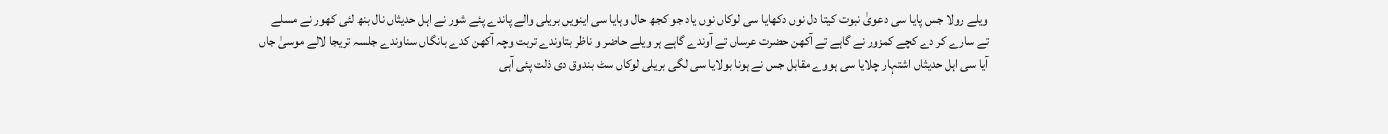ویلے رولا جس پایا سی دعویٰ نبوت کیتا دل نوں دکھایا سی لوکاں نوں یاد جو کجھ حال وہایا سی اینویں بریلی والے پاندے پئے شور نے اہل حدیثاں نال بنھ لئی کھور نے مسلے تے سارے کر دے کچے کمزور نے گاہے تے آکھن حضرت عرساں تے آوندے گاہے ہر ویلے حاضر و ناظر بتاوندے تربت وچہ آکھن کدے بانگاں سناوندے جلسہ تریجا لالے موسیٰ جاں آیا سی اہل حدیثاں اشتہار چلایا سی ہووے مقابل جس نے ہونا بولایا سی لگی بریلی لوکاں سٹ بندوق دی ذلت پئی آہی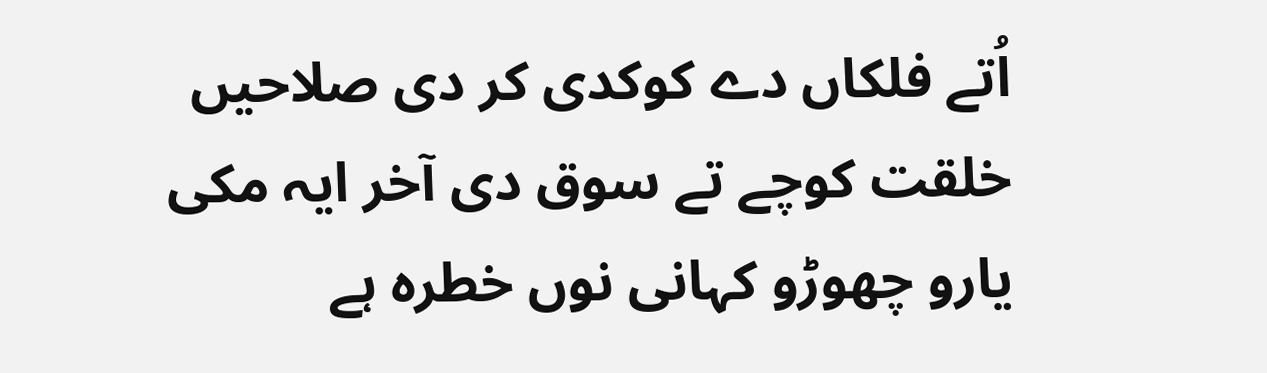اُتے فلکاں دے کوکدی کر دی صلاحیں خلقت کوچے تے سوق دی آخر ایہ مکی یارو چھوڑو کہانی نوں خطرہ ہے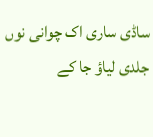ساڈی ساری اک چوانی نوں جلدی لیاؤ جا کے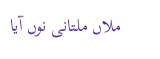ملاں ملتانی نوں آیا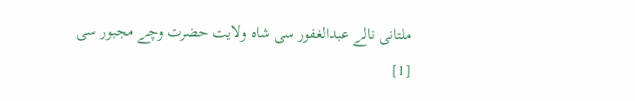ملتانی نالے عبدالغفور سی شاہ ولایت حضرت وچے مجبور سی
[1]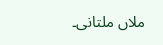ملاں ملتانی۔